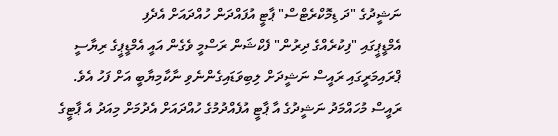ނަޝީދުގެ "ދަ ޑިމޮކްރެޓްސް" ޕާޓީ އުފައްދަން ހުއްދައަށް އެދެފި
އެމްޑީޕީގައި "ފިކުރެއްގެ ދިރުން" ފެކްޝަން ރަސްމީ ވެގެން އައީ އެމްޑީޕީގެ ރިޔާސީ ޕްރައިމަރީގައި ރައީސް ނަޝީދަށް ލިބިވަޑައިގެންނެވި ނާކާމިޔާބީ އަށް ފަހު އެވެ.
ރައީސް މުހައްމަދު ނަޝީދުގެ އާ ޕާޓީ އުފެއްދުމުގެ ހުއްދައަށް އެދުމަށް މިއަދު އެ ޕާޓީގެ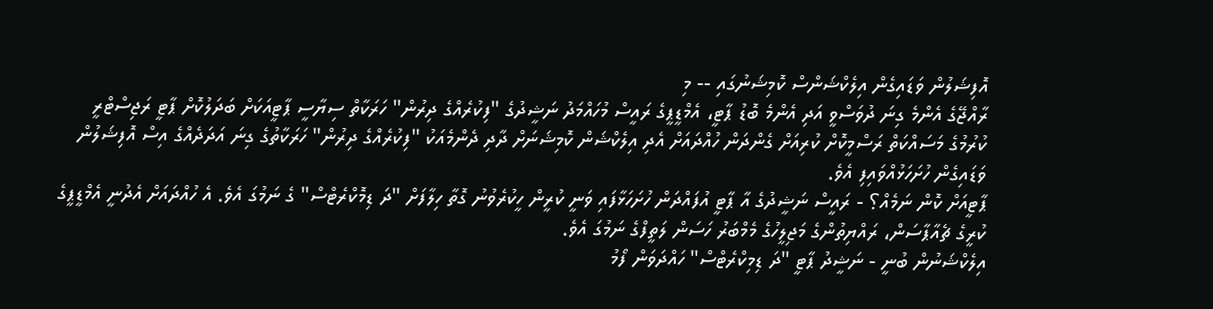އޮފިޝަލުން ވަޑައިގެން އިލެކްޝަންސް ކޮމިޝަނުގައި -- މި
ރާއްޖޭގެ އެންމެ ގިނަ ދުވަސްވީ އަދި އެންމެ ބޮޑު ޕާޓީ، އެމްޑީޕީގެ ރައީސް މުހައްމަދު ނަޝީދުގެ "ފިކުރެއްގެ ދިރުން" ހަރަކާތް ސިޔާސީ ޕާޓީއަކަށް ބަދަލުކޮށް ޕާޓީ ރަޖިސްޓްރީ ކުރުމުގެ މަސައްކަތް ރަސްމީކޮށް ކުރިއަށް ގެންދަން ހުއްދައަށް އެދި އިލެކްޝަން ކޮމިޝަނަށް ދާދި ދެންމެއަކު "ފިކުރެއްގެ ދިރުން" ހަރަކާތުގެ ގިނަ އަދަދެއްގެ އިސް އޮފިޝަލުން ވަޑައިގެން ހުށަހަޅުއްވައިފި އެވެ.
ޕާޓީއަށް ކޮން ނަމެއް؟ - ރައީސް ނަޝީދުގެ އާ ޕާޓީ އުފައްދަން ހުށަހަޅާފައި ވަނީ ކުރީން ހީކުރެވުނު ގޮތާ ހިލާފަށް "ދަ ޑިމޮކްރެޓްސް" ގެ ނަމުގަ އެވެ. އެ ހުއްދައަށް އެދުނީ އެމްޑީޕީގެ ކުރީގެ ޗެއާޕާސަން، ރައްޔިތުންގެ މަޖިލީހުގެ މެމްބަރު ހަސަން ލަތީފްގެ ނަމުގަ އެވެ.
އިލެކްޝަނުން ބުނީ - ނަޝީދު ޕާޓީ "ދަ ޑިމިކްރެޓްސް" ހައްދަވަން ފޯމު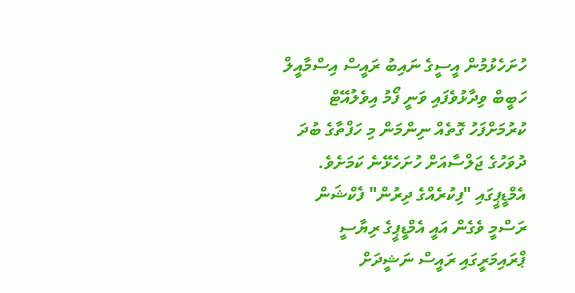ހުށަހެޅުމުން އީސީގެ ނައިބު ރައީސް އިސްމާއީލް ހަބީބް ވިދާޅުވެފައި ވަނީ ފޯމު އިވެލުއޭޓް ކުރުމަށްފަހު ގޮތެއް ނިންމަން މި ހަފްތާގެ ބުދަ ދުވަހުގެ ޖަލްސާއަށް ހުށަހެޅޭނެ ކަމަށެވެ.
އެމްޑީޕީގައި "ފިކުރެއްގެ ދިރުން" ފެކްޝަން ރަސްމީ ވެގެން އައީ އެމްޑީޕީގެ ރިޔާސީ ޕްރައިމަރީގައި ރައީސް ނަޝީދަށް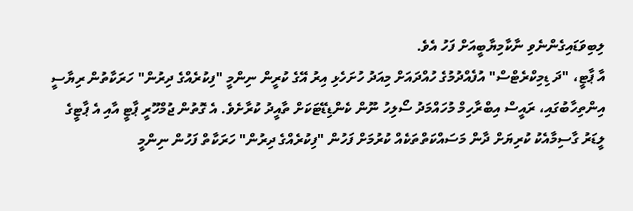ލިބިވަޑައިގެންނެވި ނާކާމިޔާބީއަށް ފަހު އެވެ.
އާ ޕާޓީ، "ދަ ޑިމިކްރެޓްސް" އުފެއްދުމުގެ ހުއްދައަށް މިއަދު ހުށަހެޅި އިރު އޭގެ ކުރީން ނިންމީ "ފިކުރެއްގެ ދިރުން" ހަރަކާތުން ރިޔާސީ އިންތިހާބުގައި، ރައީސް އިބްރާހިމް މުހައްމަދު ސޯލިހު ނޫން ކެންޑިޑޭޓަކަށް ތާއީދު ކުރާށެވެ. އެ ގޮތުން ޖުމްހޫރީ ޕާޓީ އާއި އެ ޕާޓީގެ ލީޑަރު ގާސިމާއެކު ކުރިޔަށް ދާން މަސައްކަތްތަކެއް ކުރުމަށް ފަހުން "ފިކުރެއްގެ ދިރުން" ހަރަކާތް ފަހުން ނިންމީ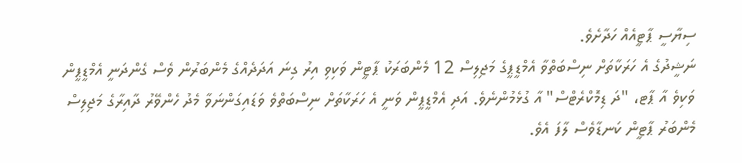ސިޔާސީ ޕާޓީއެއް ހަދާށެވެ.
ނަޝީދުގެ އެ ހަރަކާތަށް ނިސްބަތްވާ އެމްޑީޕީގެ މަޖިލިސް 12 މެންބަރަކު ޕާޓީން ވަކިވި އިރު ގިނަ އަދަދެއްގެ މެންބަރުން ވެސް ގެންދަނީ އެމްޑީޕީން ވަކިވެ އާ ޕާޓ، "ދަ ޑިމޮކްރެޓްސް" އާ ގުޅެމުންނެވެ. އަދި އެމްޑީޕީން ވަނީ އެ ހަރަކާތަށް ނިސްބަތްވެ ވަޑައިގަންނަވާ މެދު ހެންވޭރު ދާއިރާގެ މަޖިލިސް މެންބަރު ޕާޓީން ކަނޑާވެސް ލާފަ އެވެ.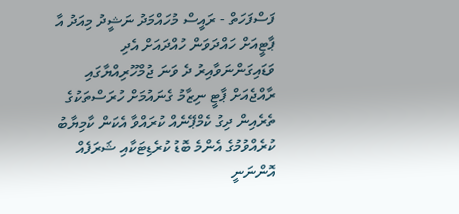ފަސްފަހަތް - ރައީސް މުހައްމަދު ނަޝީދު މިއަދު އާ ޕާޓީއަށް ހައްދަވަން ހުއްދައަށް އެދި ވަޑައިގަންނަވާއިރު ދެ ވަނަ ޖުމްހޫރިއްޔާގައި ރާއްޖެއަށް ޕާޓީ ނިޒާމު ގެނައުމަށް ހުރަސްތަކުގެ ތެރެއިން ދިގު ކެމްޕޭނެއް ކުރައްވާ އެކަން ކާމިޔާބު ކުރެއްވުމުގެ އެންމެ ބޮޑު ކުރެޑިޓަކާއި ޝަރަފެއް އޮންނަނީ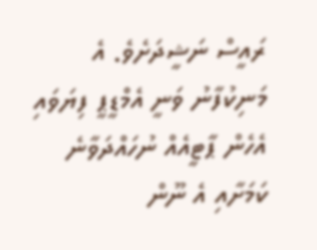ރައީސް ނަޝީދަށެވެ. އެ މަނިކުފާނު ވަނީ އެމްޑީޕީ ފިޔަވައި އެހެން ޕާޓީއެއް ނުހައްދަވާނެ ކަމަށާއި އެ ނޫން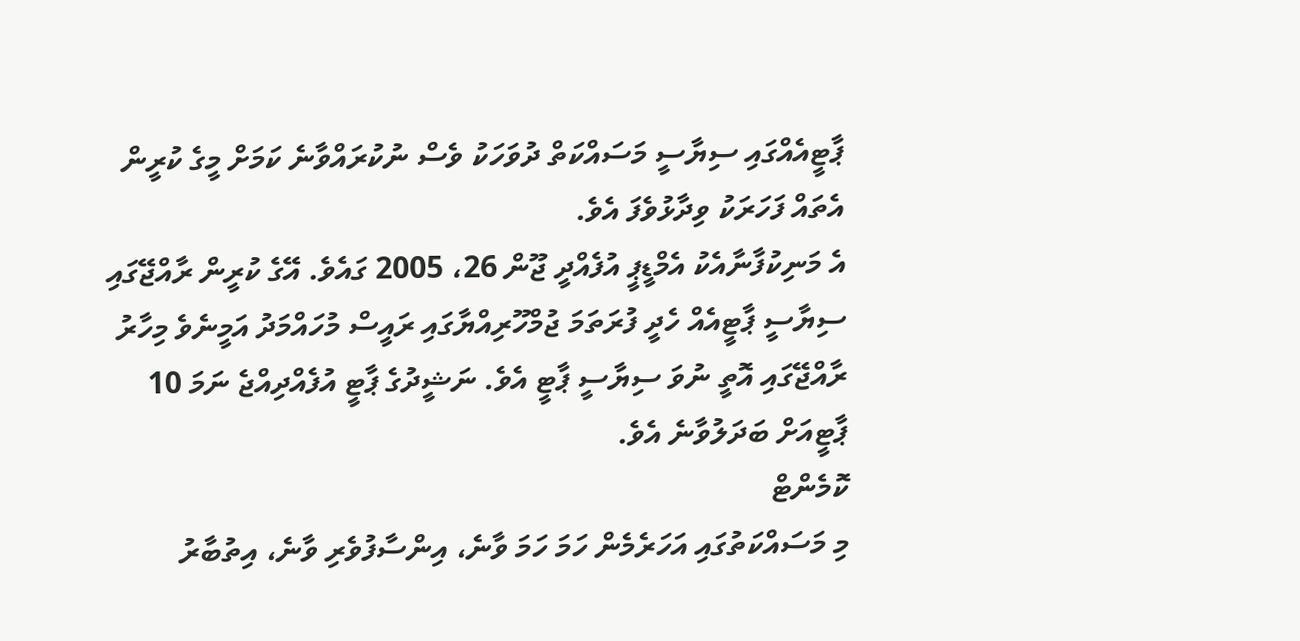ޕާޓީއެއްގައި ސިޔާސީ މަސައްކަތް ދުވަހަކު ވެސް ނުކުރައްވާނެ ކަމަށް މީގެ ކުރީން އެތައް ފަހަރަކު ވިދާޅުވެފަ އެވެ.
އެ މަނިކުފާނާއެކު އެމްޑީޕީ އުފެއްދީ ޖޫން 26، 2005 ގައެވެ. އޭގެ ކުރީން ރާއްޖޭގައި ސިޔާސީ ޕާޓީއެއް ހެދީ ފުރަތަމަ ޖުމްހޫރިއްޔާގައި ރައީސް މުހައްމަދު އަމީނެވެ މިހާރު ރާއްޖޭގައި އޮތީ ނުވަ ސިޔާސީ ޕާޓީ އެވެ. ނަޝީދުގެ ޕާޓީ އުފެއްދިއްޖެ ނަމަ 10 ޕާޓީއަށް ބަދަލުވާނެ އެވެ.
ކޮމެންޓް
މި މަސައްކަތުގައި އަހަރެމެން ހަމަ ހަމަ ވާނެ، އިންސާފުވެރި ވާނެ، އިތުބާރު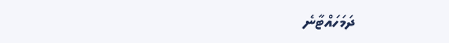ދަމަހައްޓާނެ